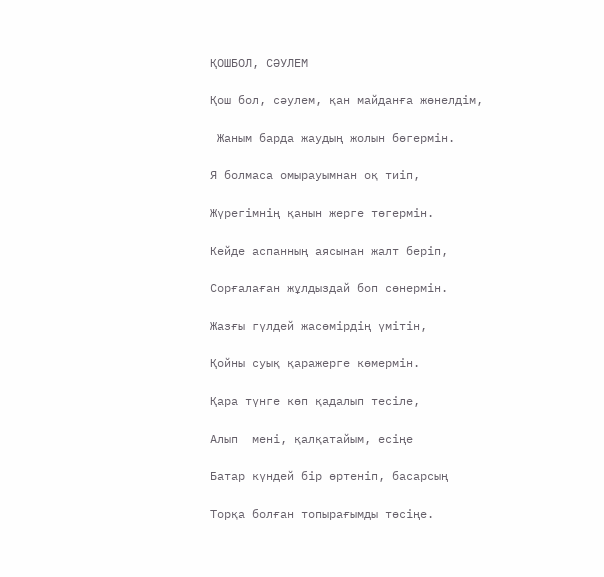ҚОШБОЛ, СƏУЛЕМ

Қош бол, сəулем, қан майданға жөнелдім,

 Жаным барда жаудың жолын бөгермін.

Я болмаса омырауымнан оқ тиіп,

Жүрегімнің қанын жерге төгермін.

Кейде аспанның аясынан жалт беріп,

Сорғалаған жұлдыздай боп сөнермін.

Жазғы гүлдей жасөмірдің үмітін,

Қойны суық қаражерге көмермін.

Қара түнге көп қадалып тесіле,

Алып  мені, қалқатайым, есіңе

Батар күндей бір өртеніп, басарсың

Торқа болған топырағымды төсіңе.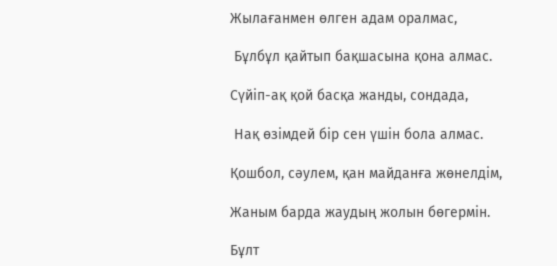Жылағанмен өлген адам оралмас,

 Бұлбұл қайтып бақшасына қона алмас.

Сүйіп-ақ қой басқа жанды, сондада,

 Нақ өзімдей бір сен үшін бола алмас.

Қошбол, сəулем, қан майданға жөнелдім,

Жаным барда жаудың жолын бөгермін.

Бұлт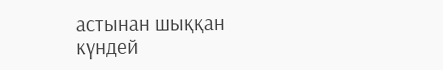астынан шыққан күндей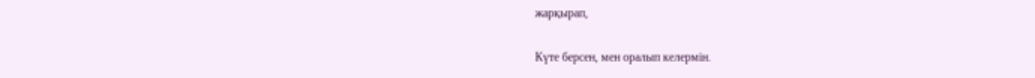жарқырап,

Күте берсен, мен оралып келермін.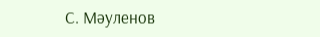С. Мәуленов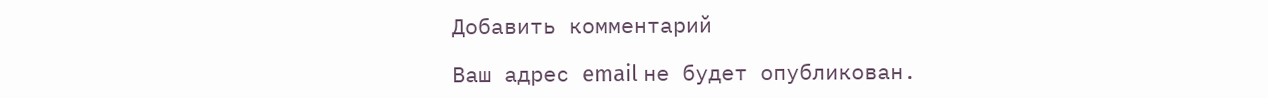Добавить комментарий

Ваш адрес email не будет опубликован.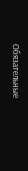Обязательные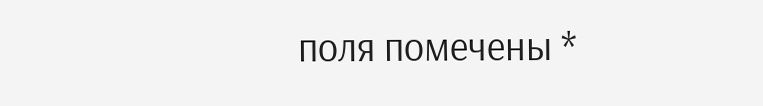поля помечены *